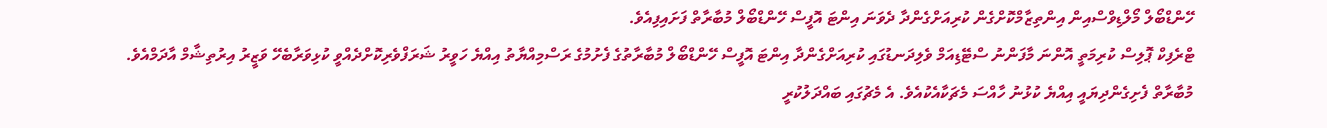ހޭންޑްބޯލް މޯލްޑިވްސްއިން އިންތިޒާމްކޮށްގެން ކުރިއަށްގެންދާ ދެވަނަ އިންޓަ އޮފީސް ހޭންޑްބޯލް މުބާރާތް ފަށައިފިއެވެ.
ޓްރެފިކް ޕޮލިސް ކުރިމަތީ އޮންނަ މާފަންނު ސްޓޭޑިއަމް ވެލިދަނޑުގައި ކުރިއަށްގެންދާ އިންޓަ އޮފީސް ހޭންޑްބޯލް މުބާރާތުގެ ފެށުމުގެ ރަސްމިއްޔާތު އިއްޔެ ހަވީރު ޝަރަފްވެރިކޮށްދެއްވީ ކުޅިވަރާބެހޭ ވަޒީރު އިރުތިޝާމް އާދަމްއެވެ.
މުބާރާތް ފެށިގެންދިޔައީ އިއްޔެ ކުޅުނު ހާއްސަ މެޗަކާއެކުއެވެ. އެ މެޗުގައި ބައްދަލުކުރީ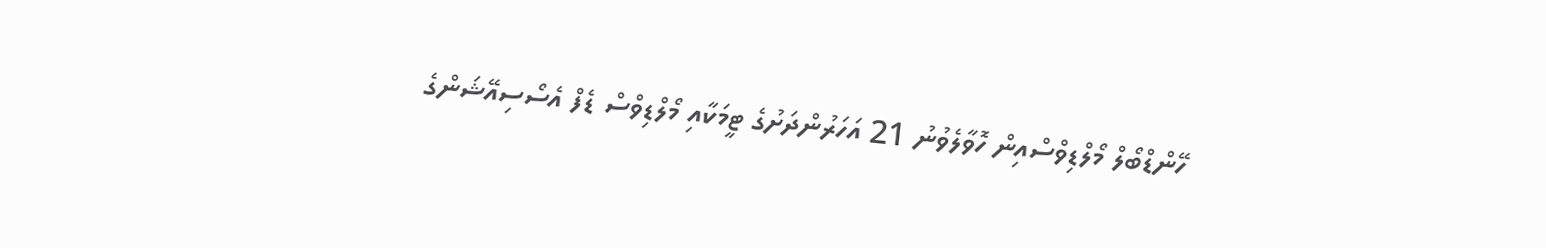ހޭންޑްބޯލް މޯލްޑިވްސްއިން ހޮވާލެވުނު 21 އަހަރުންދަށުގެ ޓީމަކާއި މޯލްޑިވްސް ޑެފް އެސޯސިއޭޝަންގެ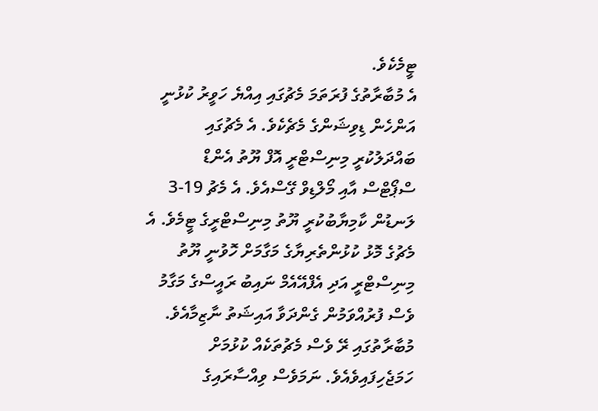ޓީމެކެވެ.
އެ މުބާރާތުގެ ފުރަތަމަ މެޗުގައި އިއްޔެ ހަވީރު ކުޅުނީ އަންހެން ޑިވިޝަންގެ މެޗެކެވެ. އެ މެޗުގައި ބައްދަލުކުރީ މިނިސްޓްރީ އޮފް ޔޫތު އެންޑް ސްޕޯޓްސް އާއި މޯލްޑިވް ގޭސްއެވެ. އެ މެޗު 19-3 ލަނޑުން ކާމިޔާބުކުރީ ޔޫތު މިނިސްޓްރީގެ ޓީމެވެ. އެ މެޗުގެ މޮޅު ކުޅުންތެރިޔާގެ މަގާމަށް ހޮވުނީ ޔޫތު މިނިސްޓްރީ އަދި އެފްއޭއެމް ނައިބު ރައީސްގެ މަގާމު ވެސް ފުރުއްވަމުން ގެންދަވާ އައިޝަތު ނާޒިމާއެވެ.
މުބާރާތުގައި ރޭ ވެސް މެޗުތަކެއް ކުޅުމަށް ހަމަޖެހިފައިވެއެވެ. ނަމަވެސް ވިއްސާރައިގެ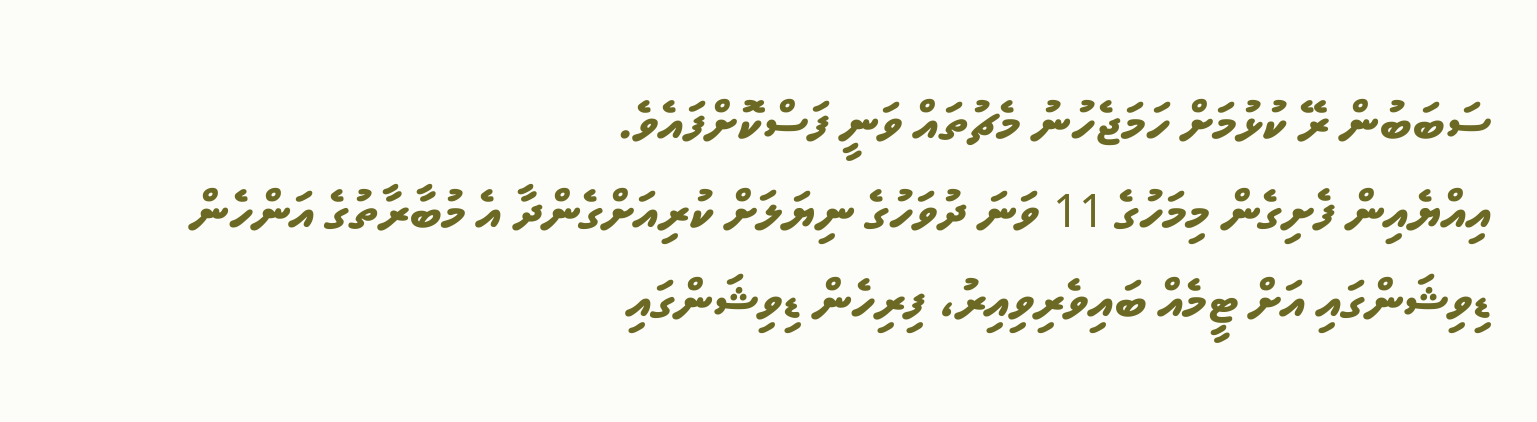ސަބަބުން ރޭ ކުޅުމަށް ހަމަޖެހުނު މެޗުތައް ވަނީ ފަސްކޮށްފައެވެ.
އިއްޔެއިން ފެށިގެން މިމަހުގެ 11 ވަނަ ދުވަހުގެ ނިޔަލަށް ކުރިއަށްގެންދާ އެ މުބާރާތުގެ އަންހެން ޑިވިޝަންގައި އަށް ޓީމެއް ބައިވެރިވިއިރު، ފިރިހެން ޑިވިޝަންގައި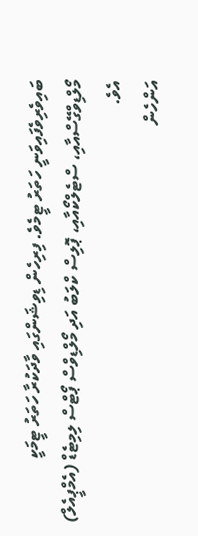ބައިވެރިވެފައިވަނީ ހަތަރު ޓީމެވެ. ފިރިހެން ޑިވިޝަންގައި ވާދަކުރާ ހަތަރު ޓީމަކީ މޯލްޑިވްގޭސްއާއި، ސްޓެލްކޯއާއި، ޕޮލިސް ކްލަބު އަދި މޯލްޑިވްސް ޕޯޓްސް ލިމިޓެޑް (އެމްޕީއެލް) އެވެ.
އަންހެން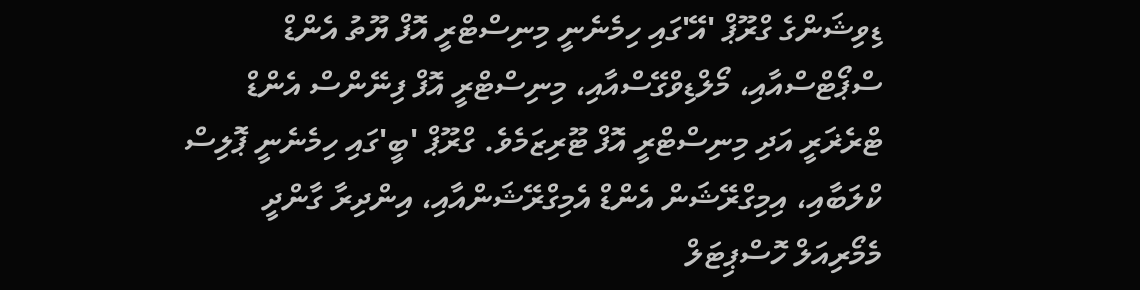ޑިވިޝަންގެ ގްރޫޕް 'އޭ'ގައި ހިމެނެނީ މިނިސްޓްރީ އޮފް ޔޫތު އެންޑް ސްޕޯޓްސްއާއި، މޯލްޑިވްގޭސްއާއި، މިނިސްޓްރީ އޮފް ފިނޭންސް އެންޑް ޓްރެޜަރީ އަދި މިނިސްޓްރީ އޮފް ޓޫރިޒަމެވެ. ގްރޫޕް 'ބީ'ގައި ހިމެނެނީ ޕޮލިސް ކްލަބާއި، އިމިގްރޭޝަން އެންޑް އެމިގްރޭޝަންއާއި، އިންދިރާ ގާންދީ މެމޯރިއަލް ހޮސްޕިޓަލް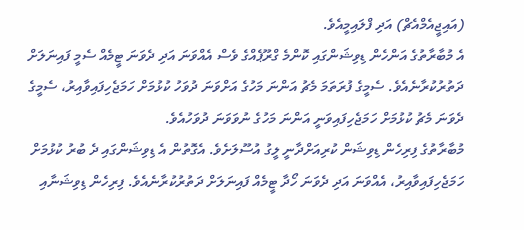(އައިޖީއެމްއެޗް) އަދި ފްލައިމީއެވެ.
އެ މުބާރާތުގެ އަންހެން ޑިވިޝަންގައި ކޮންމެ ގްރޫޕެއްގެ ވެސް އެއްވަނަ އަދި ދެވަނަ ޓީމެއް ސެމީ ފައިނަލަށް ދަތުރުކުރާނެއެވެ. ސެމީގެ ފުރަތަމަ މެޗު އަންނަ މަހުގެ އަށްވަނަ ދުވަހު ކުޅުމަށް ހަމަޖެހިފައިވާއިރު، ސެމީގެ ދެވަނަ މެޗު ކުޅުމަށް ހަމަޖެހިފައިވަނީ އަންނަ މަހުގެ ނުވަވަނަ ދުވަހުއެވެ.
މުބާރާތުގެ ފިރިހެން ޑިވިޝަން ކުރިއަށްދާނީ ލީގު އުސޫލަށެވެ. އެގޮތުން އެ ޑިވިޝަންގައި ދެ ބުރު ކުޅުމަށް ހަމަޖެހިފައިވާއިރު، އެއްވަނަ އަދި ދެވަނަ ހޯދާ ޓީމެއް ފައިނަލަށް ދަތުރުކުރާނެއެވެ. ފިރިހެން ޑިވިޝަނާއި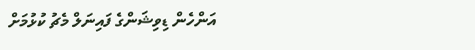އަންހެން ޑިވިޝަންގެ ފައިނަލް މެޗު ކުޅުމަށް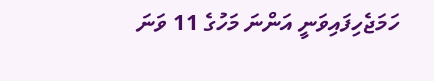ހަމަޖެހިފައިވަނީ އަންނަ މަހުގެ 11 ވަނަ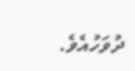ދުވަހުއެވެ.